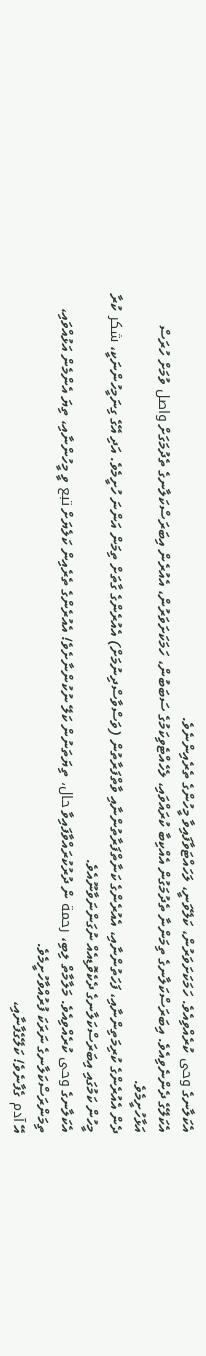އެކަލާނގެ وحى ކުރެއްވިއެވެ. ހަމަކަށަވަރުން، ކަލޭވަނީ، ލަހައްޓަވާފައިވާ މީހުންގެ ތެރެއިންނެވެ.
އެކަލޭގެ ދެންނެވިއެވެ. އިބަރަސްކަލާނގެ ތިމަންނާ ތެދުމަގުން އެއްކިބާ ކުރައްވައި، ލެހެއްޓެވިކަމުގެ ސަބަބުން، ހަމަކަށަވަރުން، އެއުރެން އިބަރަސްކަލާނގެ ތެދުމަގަށް واصل ވުމަށް ހުރަސް އަޅާހުށީމެވެ.
ދެން އެއުރެންގެ ކުރިމަތިންނާއި، ފަހަތުންނާއި، އެއުރެންގެ ކަނާތްފަރާތުންނާއި ވާތްފަރާތުން (ވަސްވާސްދިނުމަށް) އެއުރެންގެ ގާތަށް ތިމަން އަންނަ ހުށީމެވެ. އަދި އޭގެ ގިނަމީހުންނަކީ، شكر ކުރާ މީހުން ކަމުގައި އިބަރަސްކަލާނގެ ދެކެވޮޑިއެއް ނުގަންނަވާނޫއެވެ.
އެކަލާނގެ وحى ކުރެއްވިއެވެ. މަލާމާތް ލިބި، رحمة ން ދުރުކުރައްވާފައިވާ حال، ތިޔަތަނުން ކަލޭ ނުކުންނާށެވެ! އެއުރެންގެ ތެރެއިން ކަލެޔަށް تبع ވީ މީހުންނާއި، ތިޔަ އެންމެން އަޅުއްވައި، ތިމަންރަސްކަލާނގެ ނަރަކަ ފުރުއްވާހުށީމެވެ.
އޭ آدم ގެފާނެވެ! ކަލޭގެފާނާއި،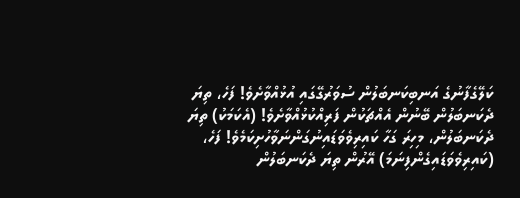ކަލޭގެފާނުގެ އަނބިކަނބަލުން ސުވަރުގޭގައި އުޅުއްވާށެވެ! ފަހެ، ތިޔަ ދެކަނބަލުން ބޭނުން އެއްޗަކުން ފަރިއްކުޅުއްވާށެވެ! (އެކަމަކު) ތިޔަ ދެކަނބަލުން، މިހިރަ ގަހާ ކައިރިވެވަޑައިނުގަންނަވާހުށިކަމެވެ! ފަހެ، (ކައިރިވެވަޑައިގެންފިނަމަ) އޭރުން ތިޔަ ދެކަނބަލުން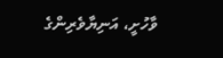ވާހުށީ، އަނިޔާވެރިންގެ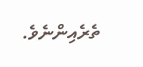ތެރެއިންނެވެ.